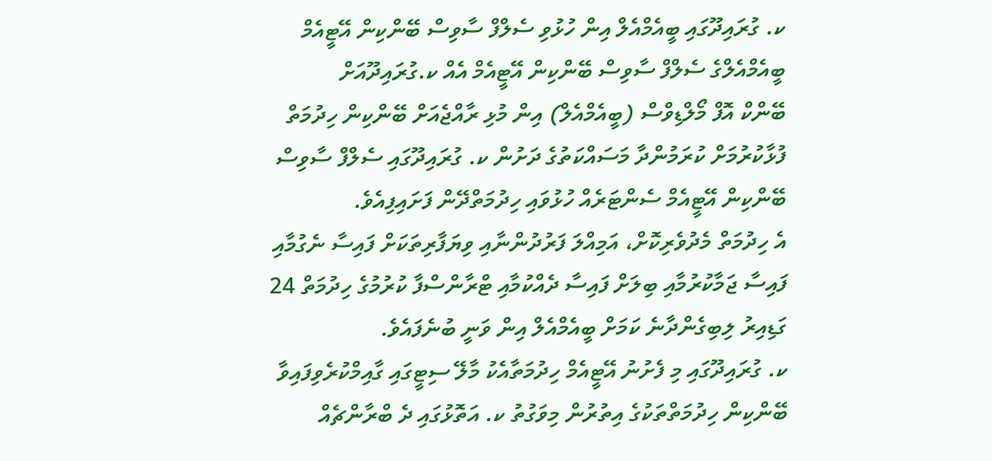ކ. ގުރައިދޫގައި ބީއެމްއެލް އިން ހުޅުވި ސެލްފް ސާވިސް ބޭންކިން އޭޓީއެމް
ބީއެމްއެލްގެ ސެލްފް ސާވިސް ބޭންކިން އޭޓީއެމް އެއް ކ.ގުރައިދޫއަށް
ބޭންކް އޮފް މޯލްޑިވްސް (ބީއެމްއެލް) އިން މުޅި ރާއްޖެއަށް ބޭންކިން ހިދުމަތް ފުޅާކުރުމަށް ކުރަމުންދާ މަސައްކަތުގެ ދަށުން ކ. ގުރައިދޫގައި ސެލްފް ސާވިސް ބޭންކިން އޭޓީއެމް ސެންޓަރެއް ހުޅުވައި ހިދުމަތްދޭން ފަށައިފިއެވެ.
އެ ހިދުމަތް މެދުވެރިކޮށް، އަމިއްލަ ފަރުދުންނާއި ވިޔަފާރިތަކަށް ފައިސާ ނެގުމާއި ފައިސާ ޖަމާކުރުމާއި ބިލަށް ފައިސާ ދެއްކުމާއި ޓްރާންސްފާ ކުރުމުގެ ހިދުމަތް 24 ގަޑިއިރު ލިބިގެންދާނެ ކަމަށް ބީއެމްއެލް އިން ވަނީ ބުނެފައެވެ.
ކ. ގުރައިދޫގައި މި ފެށުނު އޭޓީއެމް ހިދުމަތާއެކު މާލޭ ސިޓީގައި ގާއިމްކުރެވިފައިވާ ބޭންކިން ހިދުމަތްތަކުގެ އިތުރުން މިވަގުތު ކ. އަތޮޅުގައި ދެ ބްރާންޗެއް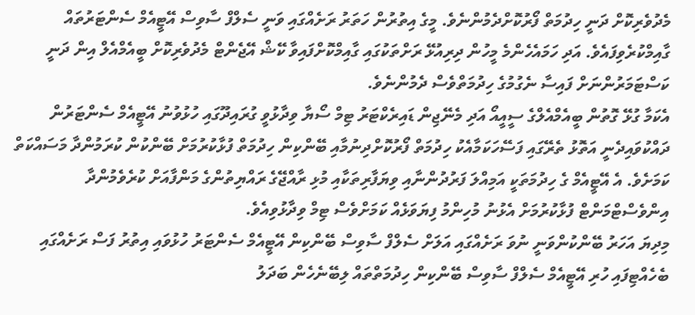މެދުވެރިކޮށް ދަނީ ހިދުމަތް ފޯރުކޮށްދެމުންނެވެ. މީގެ އިތުރުން ހަތަރު ރަށެއްގައި ވަނީ ސެލްފް ސާވިސް އޭޓީއެމް ސެންޓަރުތައް ގާއިމްކުރެވިފައެވެ. އަދި ހަމައެހެންމެ މީހުން ދިރިއުޅޭ ރަށްތަކުގައި ގާއިމްކޮށްފައިވާ ކޭޝް އޭޖެންޓް މެދުވެރިކޮށް ބީއެމްއެލް އިން ދަނީ ކަސްޓަމަރުންނަށް ފައިސާ ނެގުމުގެ ހިދުމަތްވެސް ދެމުންނެވެ.
އެކަމާ ގުޅޭ ގޮތުން ބީއެމްއެލްގެ ސީއީއޯ އަދި މެނޭޖިން ޑައިރެކްޓަރު ޓިމް ސޯޔާ ވިދާޅުވީ ގުރައިދޫގައި ހުޅުވުނު އޭޓީއެމް ސެންޓަރުން ދައްކުވައިދެނީ އަތޮޅު ތެރޭގައި ފަސޭހަކަމާއެކު ހިދުމަތް ފޯރުކޮށްދިނުމާއި ބޭންކިން ހިދުމަތް ފުޅާކުރުމަށް ބޭންކުން ކުރަމުންދާ މަސައްކަތް ކަމަށެވެ. އެ އޭޓީއެމް ގެ ހިދުމަތަކީ އަމިއްލަ ފަރުދުންނާއި ވިޔަފާރިތަކާއި މުޅި ރާއްޖޭގެ ރައްޔިތުންގެ މަންފާއަށް ކުރެވެމުންދާ އިންވެސްޓްމަންޓް ފުޅާކުރުމަށް އެޅުނު މުހިންމު ފިޔަވަޅެއް ކަމަށްވެސް ޓިމް ވިދާޅުވިއެވެ.
މިދިޔަ އަހަރު ބޭންކުންވަނީ ނުވަ ރަށެއްގައި އަލަށް ސެލްފް ސާވިސް ބޭންކިން އޭޓީއެމް ސެންޓަރު ހުޅުވައި އިތުރު ފަސް ރަށެއްގައި ބެހެއްޓިފައި ހުރި އޭޓީއެމް ސެލްފް ސާވިސް ބޭންކިން ހިދުމަތްތައް ލިބޭނެހެން ބަދަލު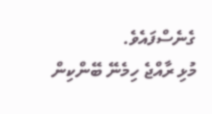ގެނެސްފައެވެ.
މުޅި ރާއްޖެ ހިމެނޭ ބޭންކިން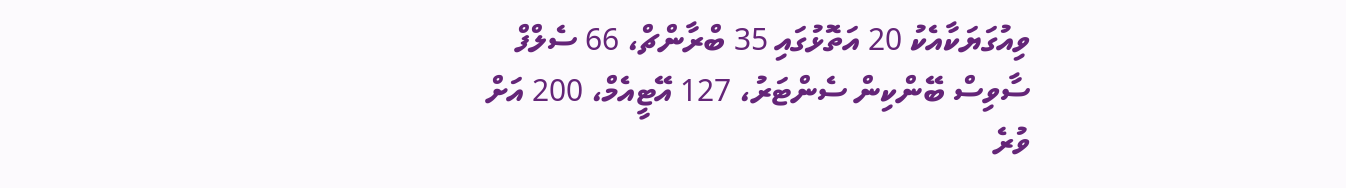ވިއުގަޔަކާއެކު 20 އަތޮޅުގައި 35 ބްރާންޗް، 66 ސެލްފް ސާވިސް ބޭންކިން ސެންޓަރު، 127 އޭޓީއެމް، 200 އަށް ވުރެ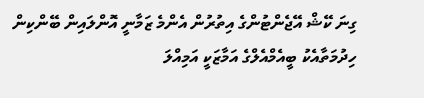ގިނަ ކޭޝް އޭޖެންޓުންގެ އިތުރުން އެންމެ ޒަމާނީ އޮންލައިން ބޭންކިން ހިދުމަތާއެކު ބީއެމްއެލްގެ އަމާޒަކީ އަމިއްލަ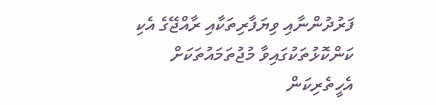ފަރުދުންނާއި ވިޔަފާރިތަކާއި ރާއްޖޭގެ އެކި ކަންކޮޅުތަކުގައިވާ މުޖުތަމައުތަކަށް އެހީތެރިކަން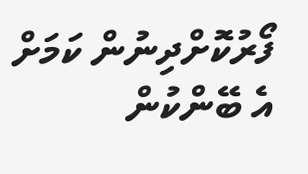ފޯރުކޮށްދިނުން ކަމަށް އެ ބޭންކުން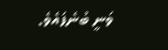ވަނީ ބުނެފައެވެ.